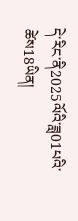དེ་རིང་ནི2025ལོའི་ཟླ01པའི་ཚེས18ཡིན།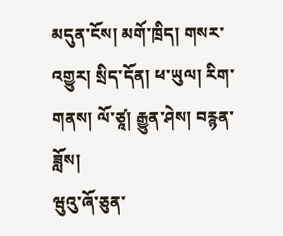མདུན་ངོས། མགོ་ཁྲིད། གསར་འགྱུར། སྲིད་དོན། ཕ་ཡུལ། རིག་གནས། ལོ་ཙཱ། རྒྱུན་ཤེས། བརྙན་ཟློས།
ཝུའུ་ཞོ་ཅུན་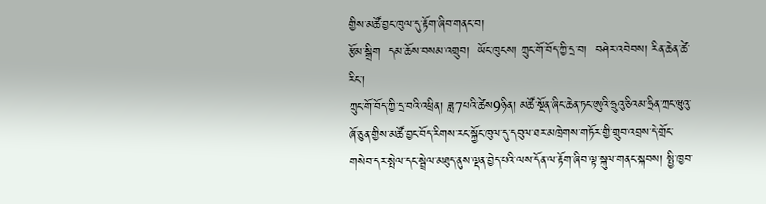གྱིས་མཚོ་བྱང་ཁུལ་དུ་རྟོག་ཞིབ་གནང་བ།
རྩོམ་སྒྲིག  དམ་ཆོས་བསམ་འགྲུབ།  ཡོང་ཁུངས། ཀྲུང་གོ་བོད་ཀྱི་དྲ་བ།  བཤེར་འབེབས། རིན་ཆེན་ཚེ་རིང་།
ཀྲུང་གོ་བོད་ཀྱི་དྲ་བའི་འཕྲིན། ཟླ7པའི་ཚེས9ཉིན། མཚོ་སྔོན་ཞིང་ཆེན་ཏང་ཨུའི་ཧྲུའུ་ཅིའམ་ཧྲིན་ཀྲང་ཝུའུ་ཞོ་ཅུན་གྱིས་མཚོ་བྱང་བོད་རིགས་རང་སྐྱོང་ཁུལ་དུ་དབུལ་ཐར་མཁྲེགས་གཏོར་གྱི་གྲུབ་འབྲས་དེ་གྲོང་གསེབ་དར་སྤེལ་དང་སྦྲེལ་མཐུད་ནུས་ལྡན་བྱེད་པའི་ལས་དོན་ལ་རྟོག་ཞིབ་ལྟ་སྐུལ་གནང་སྐབས། སྤྱི་ཁྱབ་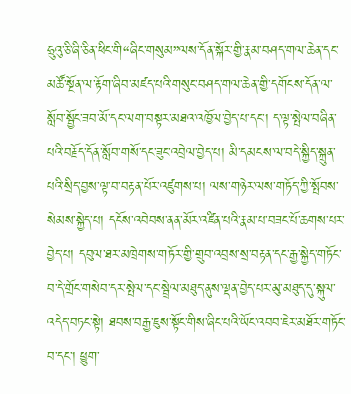ཧྲུའུ་ཅི་ཞི་ཅིན་ཕིང་གི“ཞིང་གསུམ”ལས་དོན་སྐོར་གྱི་རྣམ་བཤད་གལ་ཆེན་དང་མཚོ་སྔོན་ལ་རྟོག་ཞིབ་མཛད་པའི་གསུང་བཤད་གལ་ཆེན་གྱི་དགོངས་དོན་ལ་སློབ་སྦྱོང་ཟབ་མོ་དང་ལག་བསྟར་མཐའ་འཁྱོལ་བྱེད་པ་དང་། ད་ལྟ་སྤེལ་བཞིན་པའི་བརྗོད་དོན་སློབ་གསོ་དང་ཟུང་འབྲེལ་བྱེད་པ། མི་དམངས་ལ་བདེ་སྐྱིད་སྐྲུན་པའི་སྲིད་བྱས་ལྟ་བ་བརྟན་པོར་འཛུགས་པ། ལས་གཉེར་ལས་གཏོད་ཀྱི་སྤོབས་སེམས་སྐྱེད་པ། དངོས་འབེབས་ནན་མོར་འཛིན་པའི་རྣམ་པ་བཟང་པོ་ཆགས་པར་བྱེད་པ། དབུལ་ཐར་མཁྲེགས་གཏོར་གྱི་གྲུབ་འབྲས་སྲ་བརྟན་དང་རྒྱ་སྐྱེད་གཏོང་བ་དེ་གྲོང་གསེབ་དར་སྤེལ་དང་སྦྲེལ་མཐུད་ནུས་ལྡན་བྱེད་པར་མུ་མཐུད་དུ་སྐུལ་འདེད་བཏང་སྟེ། ཐབས་བརྒྱ་ཇུས་སྟོང་གིས་ཞིང་པའི་ཡོང་འབབ་ཇེར་མཐོར་གཏོང་བ་དང་། ཕྱུག་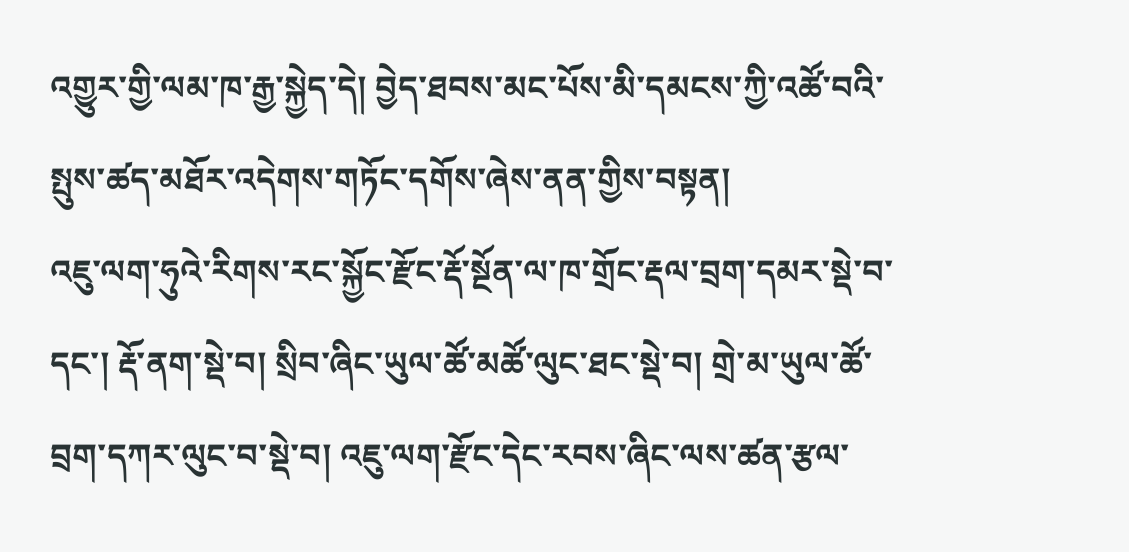འགྱུར་གྱི་ལམ་ཁ་རྒྱ་སྐྱེད་དེ། བྱེད་ཐབས་མང་པོས་མི་དམངས་ཀྱི་འཚོ་བའི་སྤུས་ཚད་མཐོར་འདེགས་གཏོང་དགོས་ཞེས་ནན་གྱིས་བསྟན།
འཇུ་ལག་ཧུའེ་རིགས་རང་སྐྱོང་རྫོང་རྡོ་སྔོན་ལ་ཁ་གྲོང་རྡལ་བྲག་དམར་སྡེ་བ་དང་། རྡོ་ནག་སྡེ་བ། སྲིབ་ཞིང་ཡུལ་ཚོ་མཚོ་ལུང་ཐང་སྡེ་བ། གྲེ་མ་ཡུལ་ཚོ་བྲག་དཀར་ལུང་བ་སྡེ་བ། འཇུ་ལག་རྫོང་དེང་རབས་ཞིང་ལས་ཚན་རྩལ་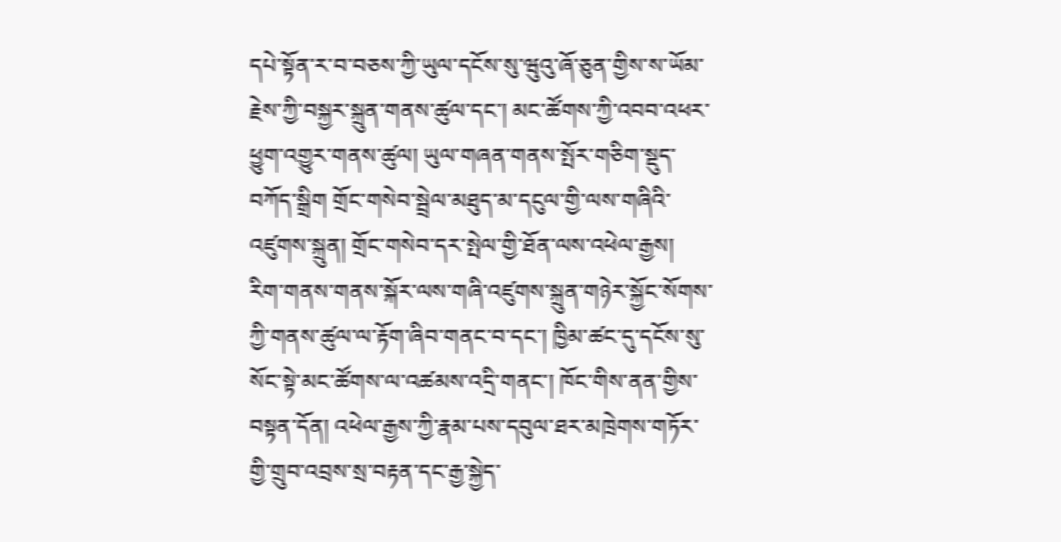དཔེ་སྟོན་ར་བ་བཅས་ཀྱི་ཡུལ་དངོས་སུ་ཝུའུ་ཞོ་ཅུན་གྱིས་ས་ཡོམ་རྗེས་ཀྱི་བསྐྱར་སྐྲུན་གནས་ཚུལ་དང་། མང་ཚོགས་ཀྱི་འབབ་འཕར་ཕྱུག་འགྱུར་གནས་ཚུལ། ཡུལ་གཞན་གནས་སྤོར་གཅིག་སྡུད་བཀོད་སྒྲིག གྲོང་གསེབ་སྦྲེལ་མཐུད་མ་དངུལ་གྱི་ལས་གཞིའི་འཛུགས་སྐྲུན། གྲོང་གསེབ་དར་སྤེལ་གྱི་ཐོན་ལས་འཕེལ་རྒྱས། རིག་གནས་གནས་སྐོར་ལས་གཞི་འཛུགས་སྐྲུན་གཉེར་སྐྱོང་སོགས་ཀྱི་གནས་ཚུལ་ལ་རྟོག་ཞིབ་གནང་བ་དང་། ཁྱིམ་ཚང་དུ་དངོས་སུ་སོང་སྟེ་མང་ཚོགས་ལ་འཚམས་འདྲི་གནང་། ཁོང་གིས་ནན་གྱིས་བསྟན་དོན། འཕེལ་རྒྱས་ཀྱི་རྣམ་པས་དབུལ་ཐར་མཁྲེགས་གཏོར་གྱི་གྲུབ་འབྲས་སྲ་བརྟན་དང་རྒྱ་སྐྱེད་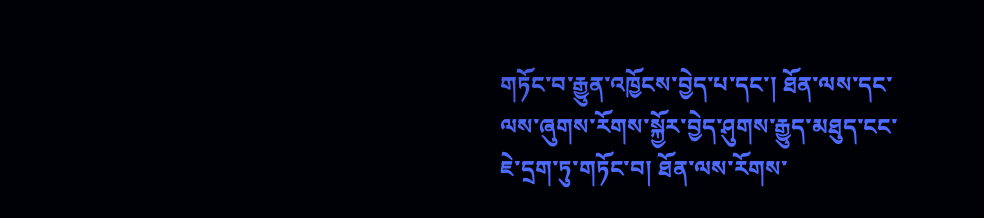གཏོང་བ་རྒྱུན་འཁྱོངས་བྱེད་པ་དང་། ཐོན་ལས་དང་ལས་ཞུགས་རོགས་སྐྱོར་བྱེད་ཤུགས་རྒྱུད་མཐུད་ངང་ཇེ་དྲག་ཏུ་གཏོང་བ། ཐོན་ལས་རོགས་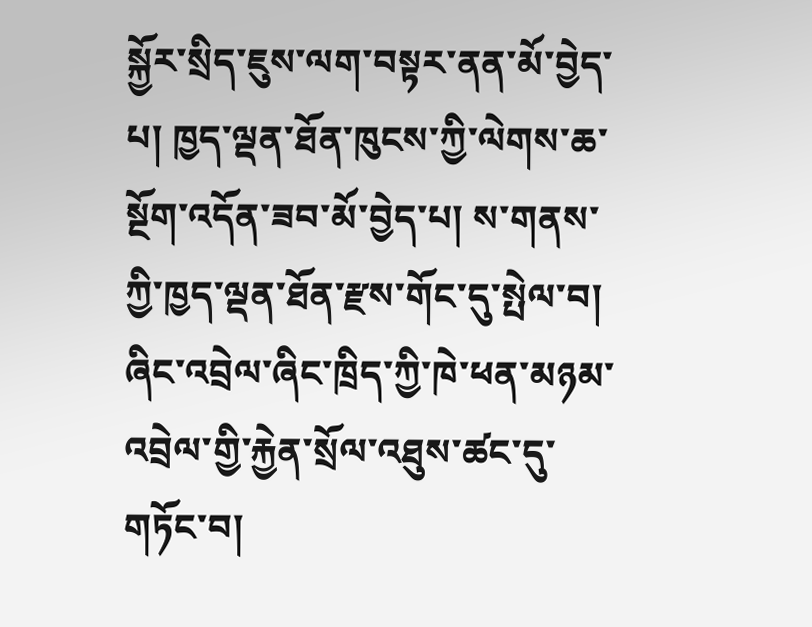སྐྱོར་སྲིད་ཇུས་ལག་བསྟར་ནན་མོ་བྱེད་པ། ཁྱད་ལྡན་ཐོན་ཁུངས་ཀྱི་ལེགས་ཆ་སྔོག་འདོན་ཟབ་མོ་བྱེད་པ། ས་གནས་ཀྱི་ཁྱད་ལྡན་ཐོན་རྫས་གོང་དུ་སྤེལ་བ། ཞིང་འབྲེལ་ཞིང་ཁྲིད་ཀྱི་ཁེ་ཕན་མཉམ་འབྲེལ་གྱི་རྐྱེན་སྲོལ་འཐུས་ཚང་དུ་གཏོང་བ།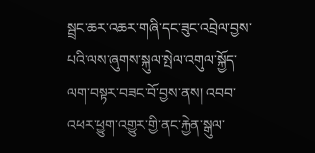སྦྲང་ཆར་འཆར་གཞི་དང་ཟུང་འབྲེལ་བྱས་པའི་ལས་ཞུགས་སྐུལ་སྤེལ་འགུལ་སྐྱོད་ལག་བསྟར་བཟང་བོ་བྱས་ནས། འབབ་འཕར་ཕྱུག་འགྱུར་གྱི་ནང་རྐྱེན་སྒུལ་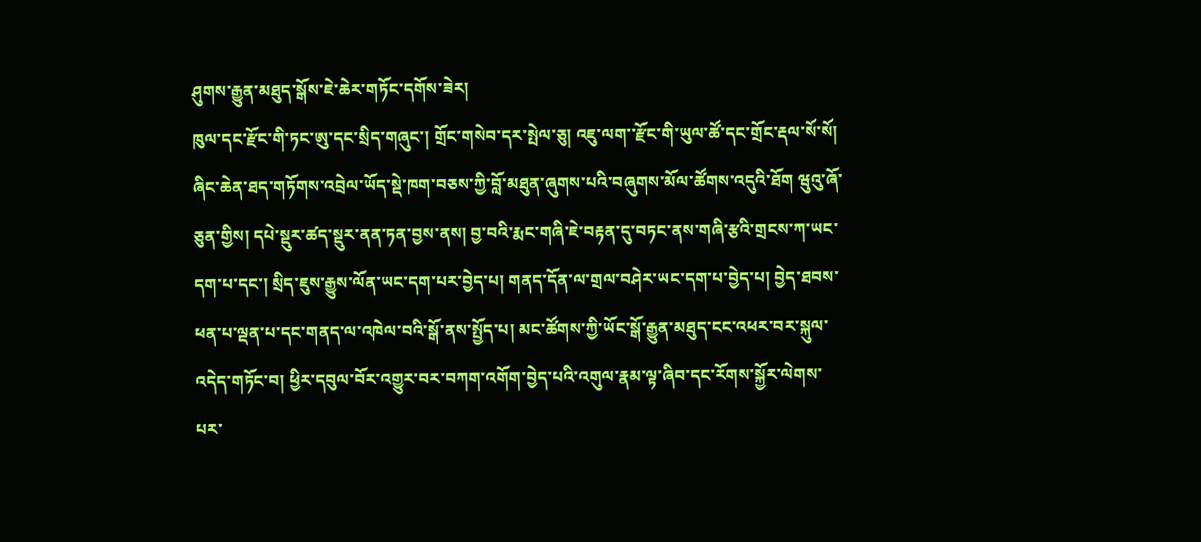ཤུགས་རྒྱུན་མཐུད་སྒོས་ཇེ་ཆེར་གཏོང་དགོས་ཟེར།
ཁུལ་དང་རྫོང་གི་ཏང་ཨུ་དང་སྲིད་གཞུང་། གྲོང་གསེབ་དར་སྤེལ་ཅུ། འཇུ་ལག་་རྫོང་གི་ཡུལ་ཚོ་དང་གྲོང་རྡལ་སོ་སོ། ཞིང་ཆེན་ཐད་གཏོགས་འབྲེལ་ཡོད་སྡེ་ཁག་བཅས་ཀྱི་བློ་མཐུན་ཞུགས་པའི་བཞུགས་མོལ་ཚོགས་འདུའི་ཐོག ཝུའུ་ཞོ་ཅུན་གྱིས། དཔེ་སྡུར་ཚད་སྡུར་ནན་ཏན་བྱས་ནས། བྱ་བའི་རྨང་གཞི་ཇེ་བརྟན་དུ་བཏང་ནས་གཞི་རྩའི་གྲངས་ཀ་ཡང་དག་པ་དང་། སྲིད་ཇུས་རྒྱུས་ལོན་ཡང་དག་པར་བྱེད་པ། གནད་དོན་ལ་གྲལ་བཤེར་ཡང་དག་པ་བྱེད་པ། བྱེད་ཐབས་ཕན་པ་ལྡན་པ་དང་གནད་ལ་འཁེལ་བའི་སྒོ་ནས་སྤྱོད་པ། མང་ཚོགས་ཀྱི་ཡོང་སྒོ་རྒྱུན་མཐུད་ངང་འཕར་བར་སྐུལ་འདེད་གཏོང་བ། ཕྱིར་དབུལ་བོར་འགྱུར་བར་བཀག་འགོག་བྱེད་པའི་འགུལ་རྣམ་ལྟ་ཞིབ་དང་རོགས་སྐྱོར་ལེགས་པར་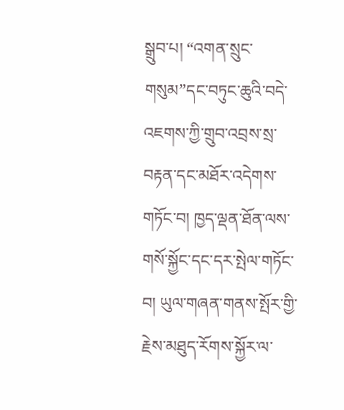སྒྲུབ་པ། “འགན་སྲུང་གསུམ”དང་བཏུང་ཆུའི་བདེ་འཇགས་ཀྱི་གྲུབ་འབྲས་སྲ་བརྟན་དང་མཐོར་འདེགས་གཏོང་བ། ཁྱད་ལྡན་ཐོན་ལས་གསོ་སྐྱོང་དང་དར་སྤེལ་གཏོང་བ། ཡུལ་གཞན་གནས་སྤོར་གྱི་རྗེས་མཐུད་རོགས་སྐྱོར་ལ་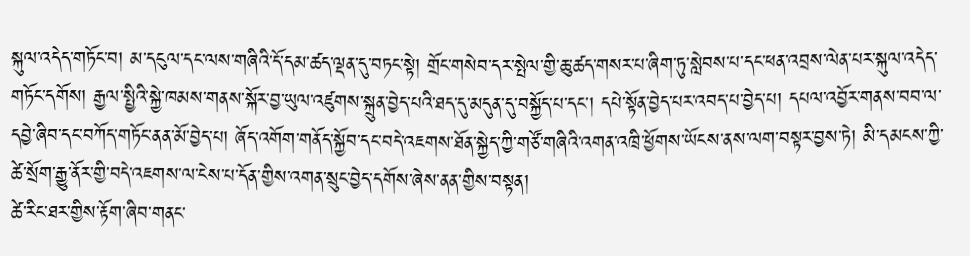སྐུལ་འདེད་གཏོང་བ། མ་དངུལ་དང་ལས་གཞིའི་དོ་དམ་ཚད་ལྡན་དུ་བཏང་སྟེ། གྲོང་གསེབ་དར་སྤེལ་གྱི་ཆུ་ཚད་གསར་པ་ཞིག་ཏུ་སླེབས་པ་དང་ཕན་འབྲས་ལེན་པར་སྐུལ་འདེད་གཏོང་དགོས། རྒྱལ་སྤྱིའི་སྐྱེ་ཁམས་གནས་སྐོར་བྱ་ཡུལ་འཛུགས་སྐྲུན་བྱེད་པའི་ཐད་དུ་མདུན་དུ་བསྐྱོད་པ་དང་། དཔེ་སྟོན་བྱེད་པར་འབད་པ་བྱེད་པ། དཔལ་འབྱོར་གནས་བབ་ལ་དབྱེ་ཞིབ་དང་བཀོད་གཏོང་ནན་མོ་བྱེད་པ། ཞོད་འགོག་གནོད་སྐྱོབ་དང་བདེ་འཇགས་ཐོན་སྐྱེད་ཀྱི་གཙོ་གཞིའི་འགན་འཁྲི་ཕྱོགས་ཡོངས་ནས་ལག་བསྟར་བྱས་ཏེ། མི་དམངས་ཀྱི་ཚེ་སྲོག་རྒྱུ་ནོར་གྱི་བདེ་འཇགས་ལ་ངེས་པ་དོན་གྱིས་འགན་སྲུང་བྱེད་དགོས་ཞེས་ནན་གྱིས་བསྟན།
ཚེ་རིང་ཐར་གྱིས་རྟོག་ཞིབ་གནང་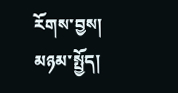རོགས་བྱས།
མཉམ་སྤྱོད།